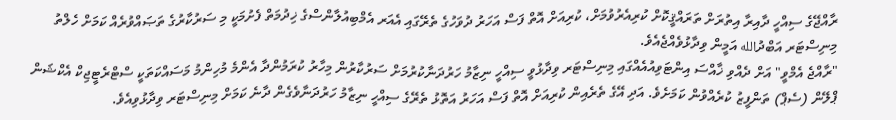ރާއްޖޭގެ ސިއްހީ ދާއިރާ އިތުރަށް ތަރައްޤީކޮށް ކުރިއެރުވުމަށް، ކުރިއަށް އޮތް ފަސް އަހަރު ދުވަހުގެ ތެރޭގައި އެއަރ އެމްބިއުލާންސްގެ ޚިދުމަތް ފެށުމަކީ މި ސަރުކާރުގެ ތަޞައްވުރެއް ކަމަށް ހެލްތު މިނިސްޓަރ އަބްދުالله އަމީން ވިދާޅުވެއްޖެއެވެ.
"ރާއްޖެ އެމްވީ" އަށް ދެއްވި ޚާއްސަ އިންޓަވިއުއެއްގައި މިނިސްޓަރ ވިދާޅުވީ ސިއްހީ ނިޒާމު ހަރުދަނާކުރުމަށް ސަރުކާރުން މިހާރު ކުރަމުންދާ އެންމެ މުހިންމު މަސައްކަތަކީ ސްޓްރެޓީޖިކް އެކްޝަން ޕްލޭން (ސެޕް) ތަންފީޒު ކުރެއްވުން ކަމަށެވެ. އަދި އޭގެ ތެރެއިން ކުރިއަށް އޮތް ފަސް އަހަރު އަތޮޅު ތެރޭގެ ސިއްހީ ނިޒާމު ހަރުދަނާވެގެން ދާނެ ކަމަށް މިނިސްޓަރ ވިދާޅުވިއެވެ.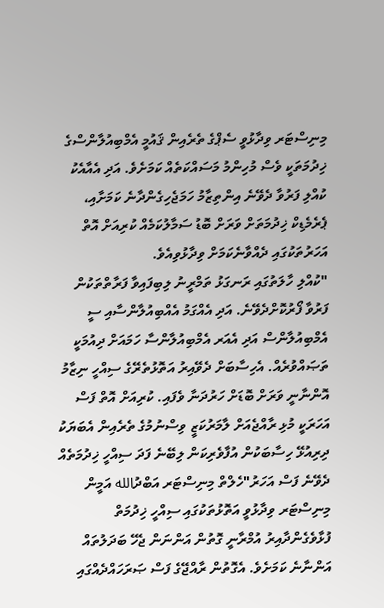މިނިސްޓަރ ވިދާޅުވީ ސެޕްގެ ތެރެއިން ޤައުމީ އެމްބިއުލާންސްގެ ޚިދުމަތަކީ ވެސް މުހިންމު މަސައްކަތެއް ކަމަށެވެ. އަދި އެއާއެކު ކުއްލި ފަރުވާ ދެވޭނެ އިންތިޒާމު ހަމަޖެހިގެންދާނެ ކަމަށާއި، ޕެރެމެޑިކް ޚިދުމަތަށް ވަރަށް ބޮޑު ސަމާލުކަމެއް ކުރިއަށް އޮތް އަހަރުތަކުގައި ދެއްވާނެކަމަށް ވިދާޅުވިއެވެ.
"ކުއްލި ހާލަތުގައި ރަނގަޅު ތަމްރީނު ލިބިފައިވާ ފަރާތްތަކުން ފަރުވާ ފޯރުކޮށްދެވޭނެ. އަދި އެއްގަމު އެއްބިއުލާންސާއި ސީ އެމްބިއުލާންސް އަދި އެއަރ އެމްބިއުލާންސާ ހަމައަށް ދިއުމަކީ ތަޞައްވުރެއް. އެހިސާބަށް ދެވޭއިރު އަތޮޅުތެރޭގެ ސިއްހީ ނިޒާމު އޮންނާނީ ވަރަށް ބޮޑަށް ހަރުދަނާ ވެފައި. ކުރިއަށް އޮތް ފަސް އަހަރަކީ މުޅި ރާއްޖެއަށް ލާމަރުކަޒީ ވިސްނުމުގެ ތެރެއިން އެބަޔަކު ދިރިއުޅޭ ހިސާބަކުން އުފާވެރިކަން ލިބޭނެ ފަދަ ސިއްހީ ޚިދުމަތެއް ދެވޭނެ ފަސް އަހަރު"ހެލްތް މިނިސްޓަރ އަބްދުالله އަމީން
މިނިސްޓަރ ވިދާޅުވީ އަތޮޅުތަކުގައި ސިއްހީ ޚިދުމަތް ފުޅާވެގެންދާއިރު އުމްރާނީ ގޮތުން އަންނަން ޖެހޭ ބަދަލުތައް އަންނާނެ ކަމަށެވެ. އެގޮތުން ރާއްޖޭގެ ފަސް ޞަރަހައްދެއްގައި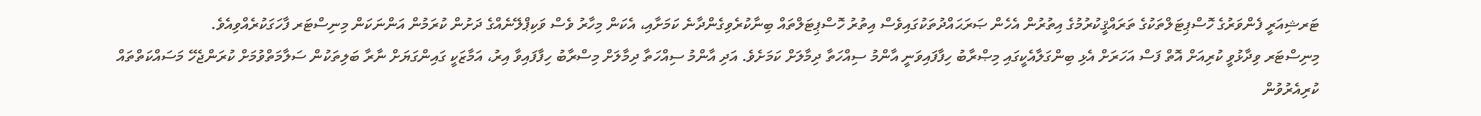ޓަރޝިއަރީ ފެންވަރުގެ ހޮސްޕިޓަލްތަކުގެ ތަރައްޤީކުރުމުގެ އިތުރުން އެހެން ޞަރަޙައްދުތަކުގައިވެސް އިތުރު ހޮސްޕިޓަލްތައް ބިނާކުރެވިގެންދާނެ ކަމަށާއި، އެކަން މިހާރު ވެސް ވަކިޕްލޭނެއްގެ ދަށުން ކުރަމުން އަންނަކަން މިނިސްޓަރ ފާހަގަކުރެއްވިއެވެ.
މިނިސްޓަރ ވިދާޅުވީ ކުރިއަށް އޮތް ފަސް އަހަރަށް އެޅި ބިންގަލާއެކީގައި މިޞްރާބު ހިފާފައިވަނީ އާންމު ސިއްހަތާ ދިމާލަށް ކަމަށެވެ. އަދި އާންމު ސިއްހަތާ ދިމާލަށް މިސްރާބު ހިފާފައިވާ އިރު، އަމާޒަކީ ގައިންގަޔަށް ނާރާ ބަލިތަކުން ސަލާމަތްވުމަށް ކުރަންޖެހޭ މަސައްކަތްތައް ކުރިއެރުވުން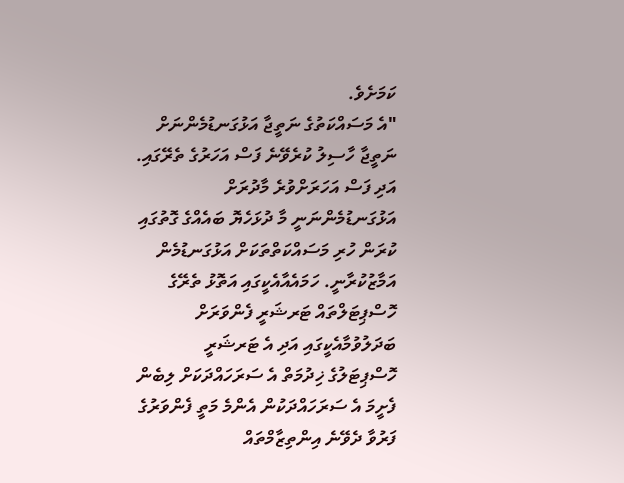ކަމަށެވެ.
"އެ މަސައްކަތުގެ ނަތީޖާ އަޅުގަނޑުމެންނަށް ނަތީޖާ ހާސިލު ކުރެވޭނެ ފަސް އަހަރުގެ ތެރޭގައި. އަދި ފަސް އަހަރަށްވުރެ މާދުރަށް އަޅުގަނޑުމެންނަނީ މާ ދުޅަހެޔޮ ބައެއްގެ ގޮތުގައި ކުރަން ހުރި މަސައްކަތްތަކަށް އަޅުގަނޑުމެން އަމާޒުކުރާނީ. ހަމައެއާއެކީގައި އަތޮޅު ތެރޭގެ ހޮސްޕިޓަލްތައް ޓަރޝަރީ ފެންވަރަށް ބަދަލުވުމާއެކީގައި އަދި އެ ޓަރޝަރީ ހޮސްޕިޓަލުގެ ޚިދުމަތް އެ ސަރަހައްދަކަށް ލިބެން ފެށީމަ އެ ސަރަހައްދަކުން އެންމެ މަތީ ފެންވަރުގެ ފަރުވާ ދެވޭނެ އިންތިޒާމްތައް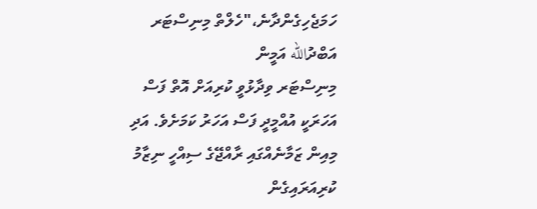ހަމަޖެހިގެންދާނެ،"ހެލްތް މިނިސްޓަރ އަބްދުالله އަމީން
މިނިސްޓަރ ވިދާޅުވީ ކުރިއަށް އޮތް ފަސް އަހަރަކީ އުއްމީދީ ފަސް އަހަރު ކަމަށެވެ. އަދި މިއިން ޒަމާނެއްގައި ރާއްޖޭގެ ސިއްހީ ނިޒާމު ކުރިއަރައިގެން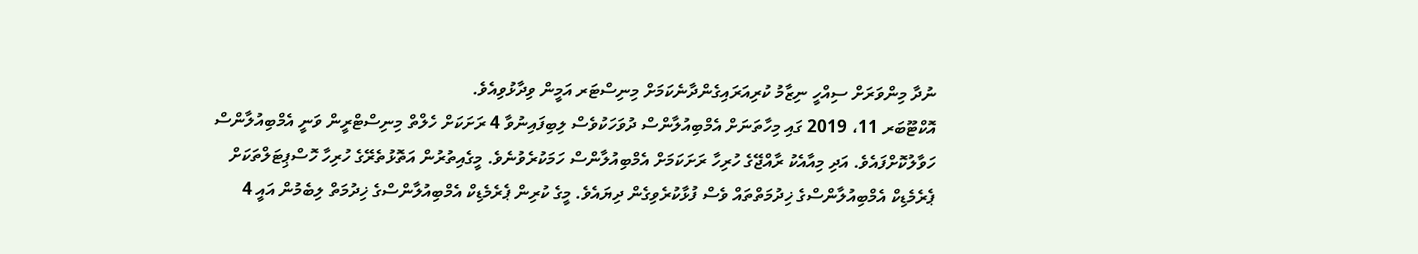ނުދާ މިންވަރަށް ސިއްހީ ނިޒާމު ކުރިއަރައިގެންދާނެކަމަށް މިނިސްޓަރ އަމީން ވިދާޅުވިއެވެ.
އޮކްޓޫބަރ 11، 2019 ގައި މިހާތަނަށް އެމްބިއުލާންސް ދުވަހަކުވެސް ލިބިފައިނުވާ 4 ރަށަކަށް ހެލްތް މިނިސްޓްރީން ވަނީ އެމްބިއުލާންސް ހަވާލުކޮށްފައެވެ. އަދި މިއާއެކު ރާއްޖޭގެ ހުރިހާ ރަށަކަމަށް އެމްބިއުލާންސް ހަމަކުރެވުނެވެ. މީގެއިތުރުން އަތޮޅުތެރޭގެ ހުރިހާ ހޮސްޕިޓަލްތަކަށް ޕެރެމެޑިކް އެމްބިއުލާންސްގެ ޚިދުމަތްތައް ވެސް ފުޅާކުރެވިގެން ދިޔައެވެ. މީގެ ކުރިން ޕެރެމެޑިކް އެމްބިއުލާންސްގެ ޚިދުމަތް ލިބެމުން އައީ 4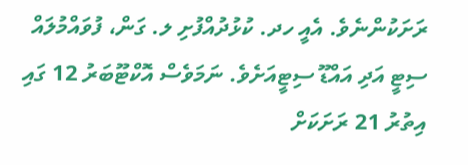ރަށަކުންނެވެ. އެއީ ހދ. ކުޅުދުއްފުށި ލ. ގަން، ފުވައްމުލައް ސިޓީ އަދި އައްޑޫ ސިޓީއަށެވެ. ނަމަވެސް އޮކްޓޫބަރު 12 ގައި އިތުރު 21 ރަށަކަށް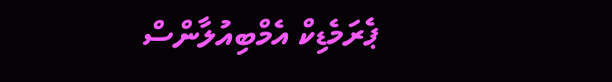ޕެރަމެޑިކް އެމްބިއުލާންސް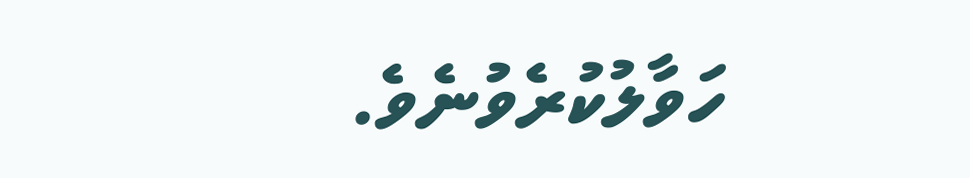ހަވާލުކުރެވުނެވެ.